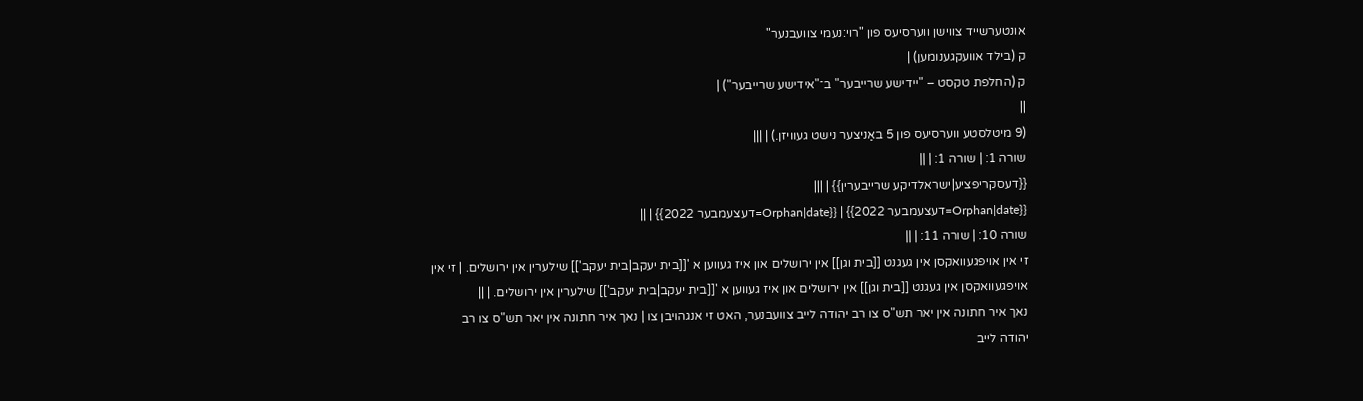אונטערשייד צווישן ווערסיעס פון "רוי:נעמי צוועבנער"
ק (בילד אוועקגענומען) |
ק (החלפת טקסט – "יידישע שרייבער" ב־"אידישע שרייבער") |
||
(9 מיטלסטע ווערסיעס פון 5 באַניצער נישט געוויזן.) | |||
שורה 1: | שורה 1: | ||
{{דעסקריפציע|ישראלדיקע שרייבערין}} | |||
{{Orphan|date=דעצעמבער 2022}} | {{Orphan|date=דעצעמבער 2022}} | ||
שורה 10: | שורה 11: | ||
זי אין אויפגעוואקסן אין געגנט [[בית וגן]] אין ירושלים און איז געווען א '[[בית יעקב|בית יעקב']] שילערין אין ירושלים. | זי אין אויפגעוואקסן אין געגנט [[בית וגן]] אין ירושלים און איז געווען א '[[בית יעקב|בית יעקב']] שילערין אין ירושלים. | ||
נאך איר חתונה אין יאר תש"ס צו רב יהודה לייב צוועבנער, האט זי אנגהויבן צו | נאך איר חתונה אין יאר תש"ס צו רב יהודה לייב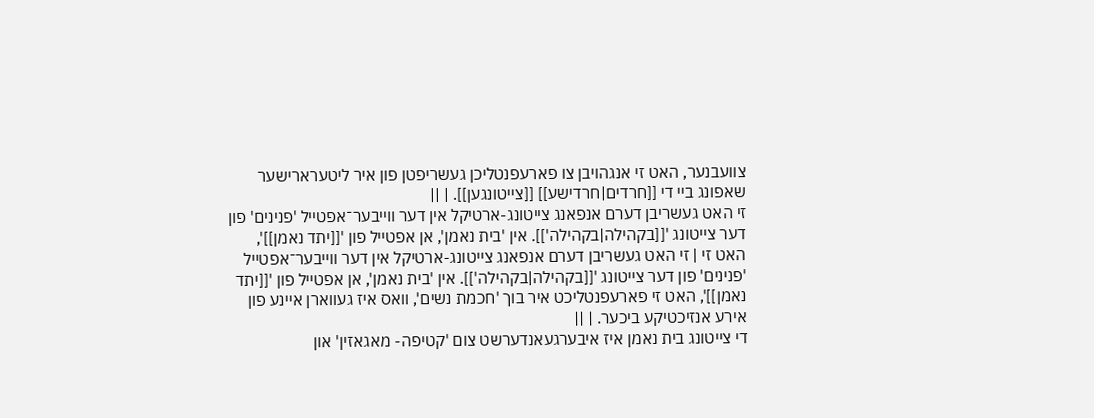צוועבנער, האט זי אנגהויבן צו פארעפנטליכן געשריפטן פון איר ליטערארישער שאפונג ביי די [[חרדים|חרדישע]] [[צייטונגען]]. | ||
זי האט געשריבן דערם אנפאנג צייטונג-ארטיקל אין דער ווייבער־אפטייל 'פנינים' פון דער צייטונג '[[בקהילה|בקהילה']]. אין 'בית נאמן', אן אפטייל פון '[[יתד נאמן]]', האט זי | זי האט געשריבן דערם אנפאנג צייטונג-ארטיקל אין דער ווייבער־אפטייל 'פנינים' פון דער צייטונג '[[בקהילה|בקהילה']]. אין 'בית נאמן', אן אפטייל פון '[[יתד נאמן]]', האט זי פארעפנטליכט איר בוך 'חכמת נשים', וואס איז געווארן איינע פון אירע אנזיכטיקע ביכער. | ||
די צייטונג בית נאמן איז איבערגעאנדערשט צום 'קטיפה- מאגאזין' און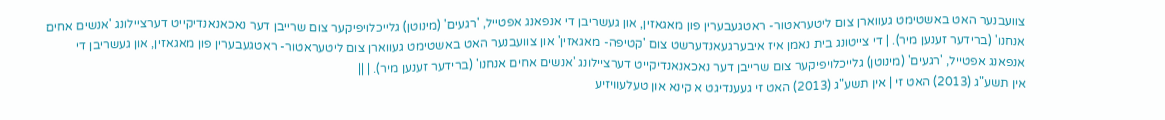צוועבנער האט באשטימט געווארן צום ליטעראטור- ראטגעבערין פון מאגאזין, און געשריבן די אנפאנג אפטייל, 'רגעים' (מינוטן) גלייכלויפיקער צום שרייבן דער נאכאנאנדיקייט דערציילונג 'אנשים אחים אנחנו' (ברידער זענען מיר). | די צייטונג בית נאמן איז איבערגעאנדערשט צום 'קטיפה- מאגאזין' און צוועבנער האט באשטימט געווארן צום ליטעראטור- ראטגעבערין פון מאגאזין, און געשריבן די אנפאנג אפטייל, 'רגעים' (מינוטן) גלייכלויפיקער צום שרייבן דער נאכאנאנדיקייט דערציילונג 'אנשים אחים אנחנו' (ברידער זענען מיר). | ||
אין תשע"ג (2013) האט זי | אין תשע"ג (2013) האט זי געענדיגט א קינא און טעלעוויזיע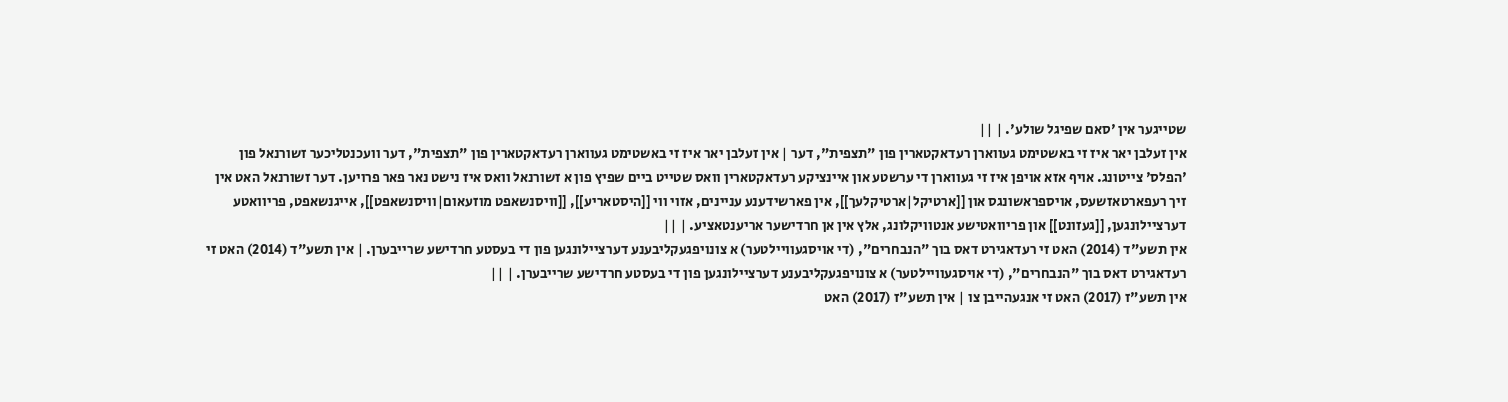שטייגער אין 'סאם שפיגל שולע'. | ||
אין זעלבן יאר איז זי באשטימט געווארן רעדאקטארין פון "תצפית", דער | אין זעלבן יאר איז זי באשטימט געווארן רעדאקטארין פון "תצפית", דער וועכנטליכער זשורנאל פון 'הפלס' צייטונג. אויף אזא אויפן איז זי געווארן די ערשטע און איינציקע רעדאקטארין וואס שטייט ביים שפיץ פון א זשורנאל וואס איז נישט נאר פאר פרויען. דער זשורנאל האט אין זיך רעפארטאזשעס, אויספראשונגס און [[ארטיקל|ארטיקלעך]], אין פארשידענע עניינים, אזוי ווי [[היסטאריע]], [[וויסנשאפט מוזעאום|וויסנשאפט]], אייגנשאפט, פריוואטע דערציילונגען, [[געזונט]] און פריוואטישע אנטוויקלונג, אלץ אין אן חרדישער אריענטאציע. | ||
אין תשע"ד (2014) האט זי רעדאגירט דאס בוך "הנבחרים", (די אויסגעוויילטער) א צונויפגעקליבענע דערציילונגען פון די בעסטע חרדישע שרייבערן. | אין תשע"ד (2014) האט זי רעדאגירט דאס בוך "הנבחרים", (די אויסגעוויילטער) א צונויפגעקליבענע דערציילונגען פון די בעסטע חרדישע שרייבערן. | ||
אין תשע"ז (2017) האט זי אנגעהייבן צו | אין תשע"ז (2017) האט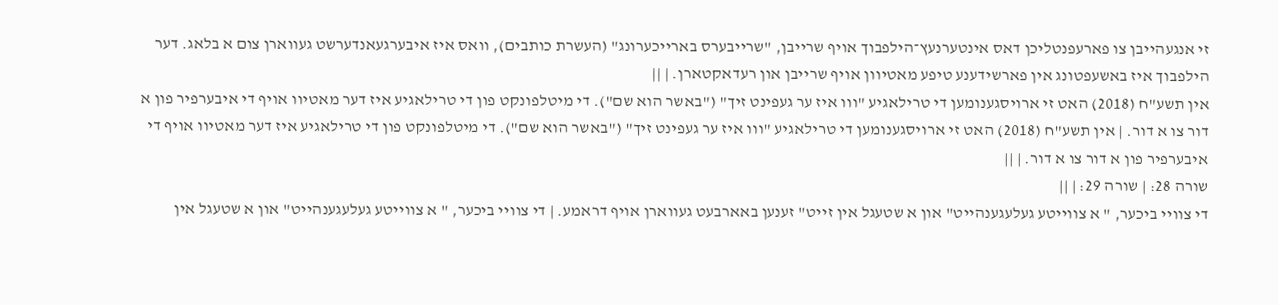זי אנגעהייבן צו פארעפנטליכן דאס אינטערנעץ־הילפבוך אויף שרייבן, "שרייבערס בארייכערונג" (העשרת כותבים), וואס איז איבערגעאנדערשט געווארן צום א בלאג. דער הילפבוך איז באשעפטונג אין פארשידענע טיפע מאטיוון אויף שרייבן און רעדאקטארן. | ||
אין תשע"ח (2018) האט זי ארויסגענומען די טרילאגיע "ווו איז ער געפינט זיך" ("באשר הוא שם"). די מיטלפונקט פון די טרילאגיע איז דער מאטיוו אויף די איבערפיר פון א דור צו א דור. | אין תשע"ח (2018) האט זי ארויסגענומען די טרילאגיע "ווו איז ער געפינט זיך" ("באשר הוא שם"). די מיטלפונקט פון די טרילאגיע איז דער מאטיוו אויף די איבערפיר פון א דור צו א דור. | ||
שורה 28: | שורה 29: | ||
די צוויי ביכער, " א צווייטע געלעגענהייט" און א שטעגל אין זייט" זענען באארבעט געווארן אויף דראמע. | די צוויי ביכער, " א צווייטע געלעגענהייט" און א שטעגל אין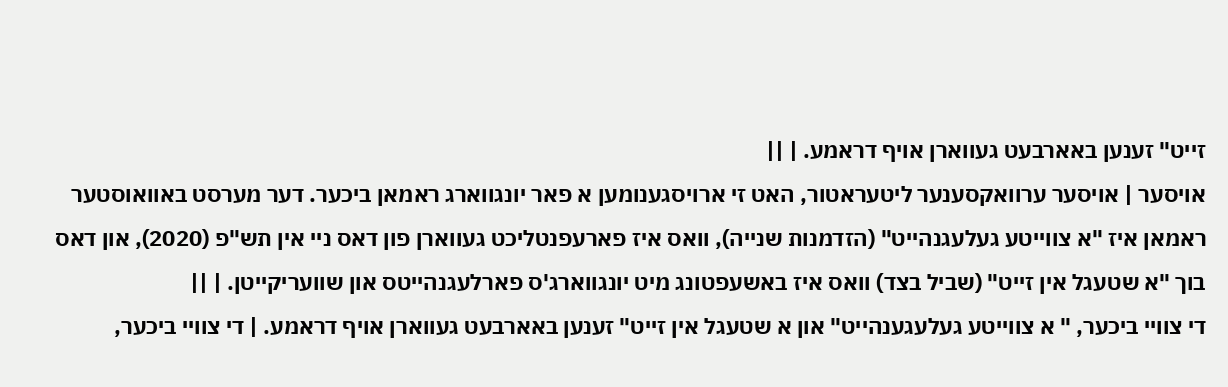זייט" זענען באארבעט געווארן אויף דראמע. | ||
אויסער | אויסער ערוואקסענער ליטעראטור, האט זי ארויסגענומען א פאר יונגווארג ראמאן ביכער. דער מערסט באוואוסטער ראמאן איז "א צווייטע געלעגנהייט" (הזדמנות שנייה), וואס איז פארעפנטליכט געווארן פון דאס ניי אין תש"פ (2020), און דאס בוך "א שטעגל אין זייט" (שביל בצד) וואס איז באשעפטונג מיט יונגווארג'ס פארלעגנהייטס און שוועריקייטן. | ||
די צוויי ביכער, " א צווייטע געלעגענהייט" און א שטעגל אין זייט" זענען באארבעט געווארן אויף דראמע. | די צוויי ביכער,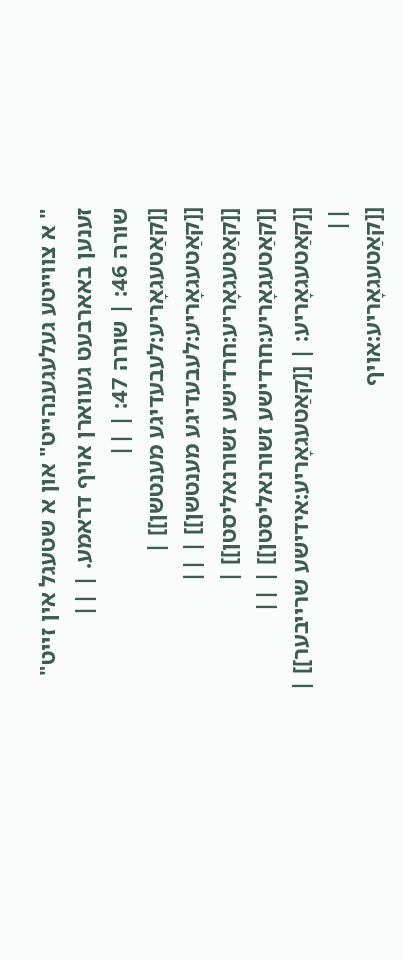" א צווייטע געלעגענהייט" און א שטעגל אין זייט" זענען באארבעט געווארן אויף דראמע. | ||
שורה 46: | שורה 47: | ||
[[קאַטעגאָריע:לעבעדיגע מענטשן]] | [[קאַטעגאָריע:לעבעדיגע מענטשן]] | ||
[[קאַטעגאָריע:חרדישע זשורנאליסטן]] | [[קאַטעגאָריע:חרדישע זשורנאליסטן]] | ||
[[קאַטעגאָריע: | [[קאַטעגאָריע:אידישע שרייבער]] | ||
[[קאַטעגאָריע:אויף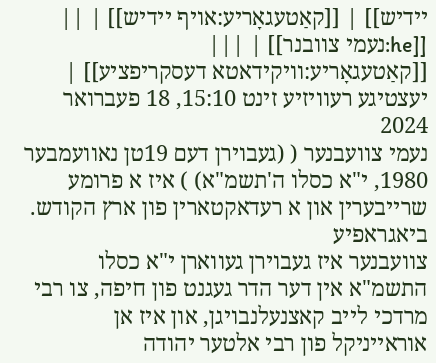יידיש]] | [[קאַטעגאָריע:אויף יידיש]] | ||
[[he:נעמי צוובנר]] | |||
[[קאַטעגאָריע:וויקידאטא דעסקריפציע]] |
יעצטיגע רעוויזיע זינט 15:10, 18 פעברואר 2024
נעמי צוועבנער ( (געבוירן דעם 19טן נאוועמבער 1980, י"א כסלו ה'תשמ"א) ) איז א פרומע שרייבערין און א רעדאקטארין פון ארץ הקודש.
ביאגראפיע
צוועבנער איז געבוירן געווארן י"א כסלו התשמ"א אין דער הדר געגנט פון חיפה, צו רבי מרדכי לייב קאצנעלנבויגן, און איז אן אוראייניקל פון רבי אלטער יהודה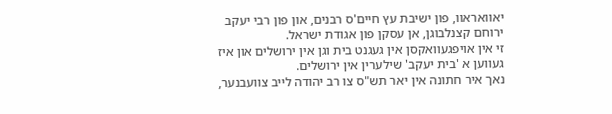יאוואראוו, פון ישיבת עץ חיים'ס רבנים, און פון רבי יעקב ירוחם קצנלבוגן, אן עסקן פון אגודת ישראל.
זי אין אויפגעוואקסן אין געגנט בית וגן אין ירושלים און איז געווען א 'בית יעקב' שילערין אין ירושלים.
נאך איר חתונה אין יאר תש"ס צו רב יהודה לייב צוועבנער,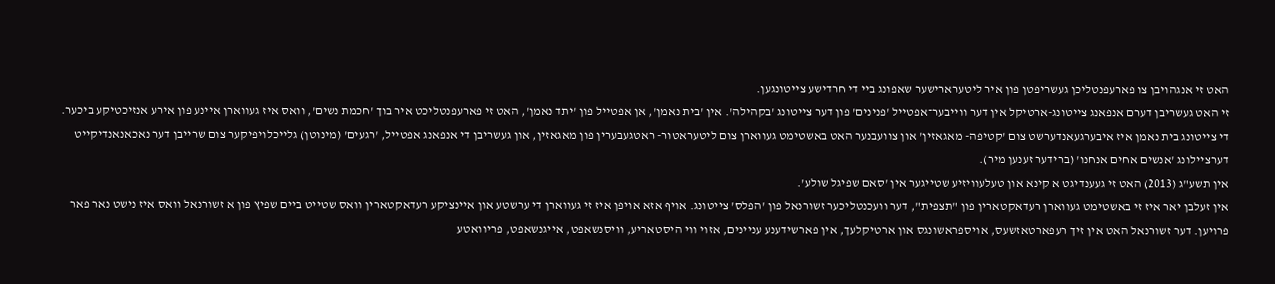האט זי אנגהויבן צו פארעפנטליכן געשריפטן פון איר ליטערארישער שאפונג ביי די חרדישע צייטונגען.
זי האט געשריבן דערם אנפאנג צייטונג-ארטיקל אין דער ווייבער־אפטייל 'פנינים' פון דער צייטונג 'בקהילה'. אין 'בית נאמן', אן אפטייל פון 'יתד נאמן', האט זי פארעפנטליכט איר בוך 'חכמת נשים', וואס איז געווארן איינע פון אירע אנזיכטיקע ביכער.
די צייטונג בית נאמן איז איבערגעאנדערשט צום 'קטיפה- מאגאזין' און צוועבנער האט באשטימט געווארן צום ליטעראטור- ראטגעבערין פון מאגאזין, און געשריבן די אנפאנג אפטייל, 'רגעים' (מינוטן) גלייכלויפיקער צום שרייבן דער נאכאנאנדיקייט דערציילונג 'אנשים אחים אנחנו' (ברידער זענען מיר).
אין תשע"ג (2013) האט זי געענדיגט א קינא און טעלעוויזיע שטייגער אין 'סאם שפיגל שולע'.
אין זעלבן יאר איז זי באשטימט געווארן רעדאקטארין פון "תצפית", דער וועכנטליכער זשורנאל פון 'הפלס' צייטונג. אויף אזא אויפן איז זי געווארן די ערשטע און איינציקע רעדאקטארין וואס שטייט ביים שפיץ פון א זשורנאל וואס איז נישט נאר פאר פרויען. דער זשורנאל האט אין זיך רעפארטאזשעס, אויספראשונגס און ארטיקלעך, אין פארשידענע עניינים, אזוי ווי היסטאריע, וויסנשאפט, אייגנשאפט, פריוואטע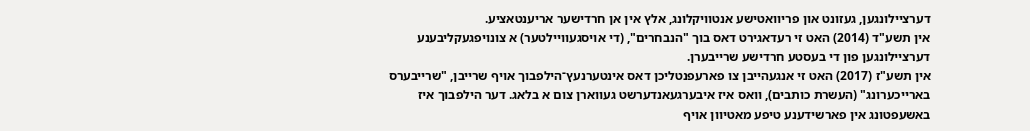דערציילונגען, געזונט און פריוואטישע אנטוויקלונג, אלץ אין אן חרדישער אריענטאציע.
אין תשע"ד (2014) האט זי רעדאגירט דאס בוך "הנבחרים", (די אויסגעוויילטער) א צונויפגעקליבענע דערציילונגען פון די בעסטע חרדישע שרייבערן.
אין תשע"ז (2017) האט זי אנגעהייבן צו פארעפנטליכן דאס אינטערנעץ־הילפבוך אויף שרייבן, "שרייבערס בארייכערונג" (העשרת כותבים), וואס איז איבערגעאנדערשט געווארן צום א בלאג. דער הילפבוך איז באשעפטונג אין פארשידענע טיפע מאטיוון אויף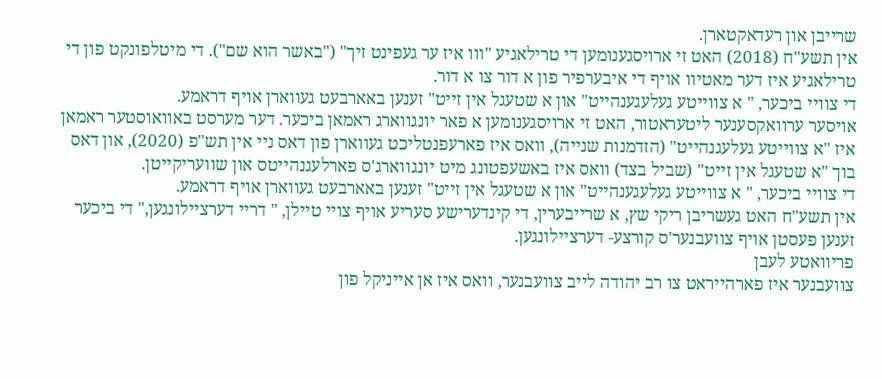שרייבן און רעדאקטארן.
אין תשע"ח (2018) האט זי ארויסגענומען די טרילאגיע "ווו איז ער געפינט זיך" ("באשר הוא שם"). די מיטלפונקט פון די טרילאגיע איז דער מאטיוו אויף די איבערפיר פון א דור צו א דור.
די צוויי ביכער, " א צווייטע געלעגענהייט" און א שטעגל אין זייט" זענען באארבעט געווארן אויף דראמע.
אויסער ערוואקסענער ליטעראטור, האט זי ארויסגענומען א פאר יונגווארג ראמאן ביכער. דער מערסט באוואוסטער ראמאן איז "א צווייטע געלעגנהייט" (הזדמנות שנייה), וואס איז פארעפנטליכט געווארן פון דאס ניי אין תש"פ (2020), און דאס בוך "א שטעגל אין זייט" (שביל בצד) וואס איז באשעפטונג מיט יונגווארג'ס פארלעגנהייטס און שוועריקייטן.
די צוויי ביכער, " א צווייטע געלעגענהייט" און א שטעגל אין זייט" זענען באארבעט געווארן אויף דראמע.
אין תשע"ח האט געשריבן ריקי שץ, א שרייבערין, די קינדערישע סעריע אויף צויי טיילן, " דריי דערציילונגען," די ביכער זענען פעסטן אויף צוועבנער'ס קורצע- דערציילונגען.
פריוואטע לעבן
צוועבנער איז פארהייראט צו רב יהודה לייב צוועבנער, וואס איז אן אייניקל פון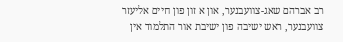רב אברהם שאג-צוועבנער, און א זון פון חיים אליעזר צוועבנער, ראש ישיבה פון ישיבת אור התלמוד אין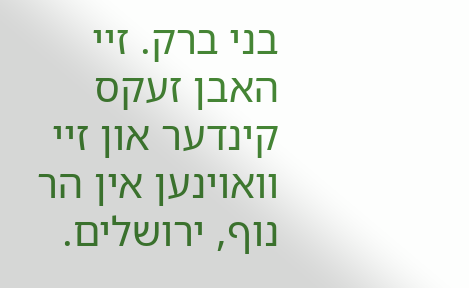בני ברק. זיי האבן זעקס קינדער און זיי וואוינען אין הר נוף, ירושלים.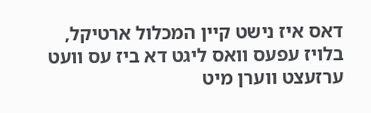דאס איז נישט קיין המכלול ארטיקל, בלויז עפעס וואס ליגט דא ביז עס וועט ערזעצט ווערן מיט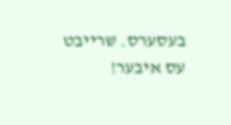בעסערס. שרייבט עס איבער!